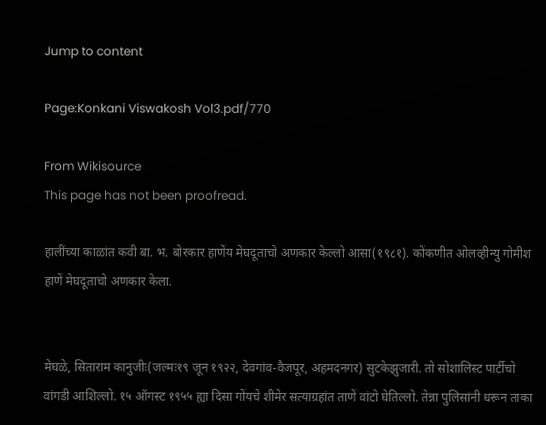Jump to content

Page:Konkani Viswakosh Vol3.pdf/770

From Wikisource
This page has not been proofread.

हालींच्या काळांत कवी बा. भ. बोरकार हाणेंय मेघदूताचो अणकार केल्लो आसा(१९८१). कोंकणीत ओलव्हीन्यु गोमीश हाणें मेघदूताचो अणकार केला.


मेघळे, सिताराम कानुजीः(जल्मः१९ जून १९२२, देवगांव-वैजपूर, अहमदनगर) सुटकेझुजारी. तो सोशालिस्ट पार्टीचो वांगडी आशिल्लो. १५ ऑगस्ट १९५५ ह्या दिसा गोंयचे शीमेर सत्याग्रहांत ताणें वांटो घेतिल्लो. तेन्ना पुलिसांनी धरून ताका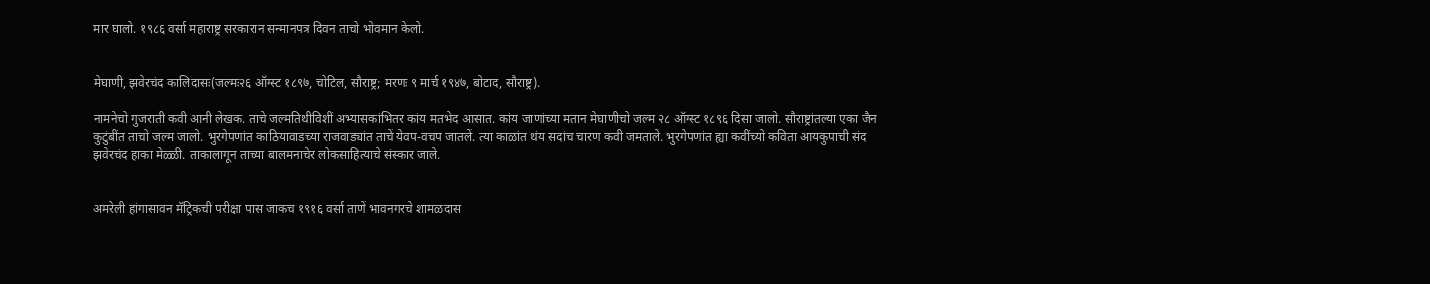मार घालो. १९८६ वर्सा महाराष्ट्र सरकारान सन्मानपत्र दिवन ताचो भोवमान केलो.


मेघाणी, झवेरचंद कालिदासः(जल्मः२६ ऑग्स्ट १८९७, चोटिल, सौराष्ट्र; मरणः ९ मार्च १९४७, बोटाद, सौराष्ट्र).

नामनेचो गुजराती कवी आनी लेखक. ताचे जल्मतिथीविशीं अभ्यासकांभितर कांय मतभेद आसात. कांय जाणांच्या मतान मेघाणीचो जल्म २८ ऑग्स्ट १८९६ दिसा जालो. सौराष्ट्रांतल्या एका जैन कुटुंबींत ताचो जल्म जालो. भुरगेपणांत काठियावाडच्या राजवाड्यांत ताचें येवप-वचप जातलें. त्या काळांत थंय सदांच चारण कवी जमताले. भुरगेपणांत ह्या कवींच्यो कविता आयकुपाची संद झवेरचंद हाका मेळ्ळी. ताकालागून ताच्या बालमनाचेर लोकसाहित्याचे संस्कार जाले.


अमरेली हांगासावन मॅट्रिकची परीक्षा पास जाकच १९१६ वर्सा ताणें भावनगरचे शामळदास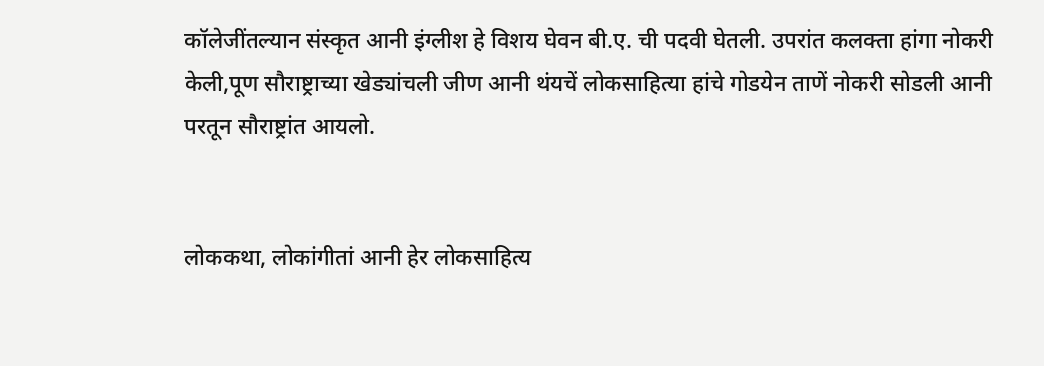कॉलेजींतल्यान संस्कृत आनी इंग्लीश हे विशय घेवन बी.ए. ची पदवी घेतली. उपरांत कलक्ता हांगा नोकरी केली,पूण सौराष्ट्राच्या खेड्यांचली जीण आनी थंयचें लोकसाहित्या हांचे गोडयेन ताणें नोकरी सोडली आनी परतून सौराष्ट्रांत आयलो.


लोककथा, लोकांगीतां आनी हेर लोकसाहित्य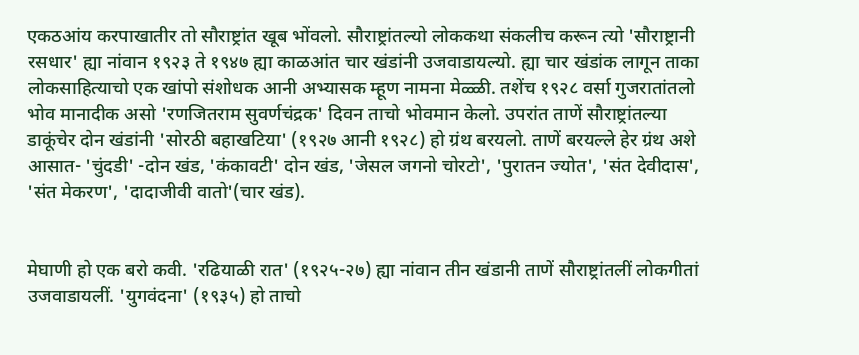एकठआंय करपाखातीर तो सौराष्ट्रांत खूब भोंवलो. सौराष्ट्रांतल्यो लोककथा संकलीच करून त्यो 'सौराष्ट्रानी रसधार' ह्या नांवान १९२३ ते १९४७ ह्या काळआंत चार खंडांनी उजवाडायल्यो. ह्या चार खंडांक लागून ताका लोकसाहित्याचो एक खांपो संशोधक आनी अभ्यासक म्हूण नामना मेळ्ळी. तशेंच १९२८ वर्सा गुजरातांतलो भोव मानादीक असो 'रणजितराम सुवर्णचंद्रक' दिवन ताचो भोवमान केलो. उपरांत ताणें सौराष्ट्रांतल्या डाकूंचेर दोन खंडांनी 'सोरठी बहाखटिया' (१९२७ आनी १९२८) हो ग्रंथ बरयलो. ताणें बरयल्ले हेर ग्रंथ अशे आसात- 'चुंदडी' -दोन खंड, 'कंकावटी' दोन खंड, 'जेसल जगनो चोरटो', 'पुरातन ज्योत', 'संत देवीदास', 'संत मेकरण', 'दादाजीवी वातो'(चार खंड).


मेघाणी हो एक बरो कवी. 'रढियाळी रात' (१९२५-२७) ह्या नांवान तीन खंडानी ताणें सौराष्ट्रांतलीं लोकगीतां उजवाडायलीं. 'युगवंदना' (१९३५) हो ताचो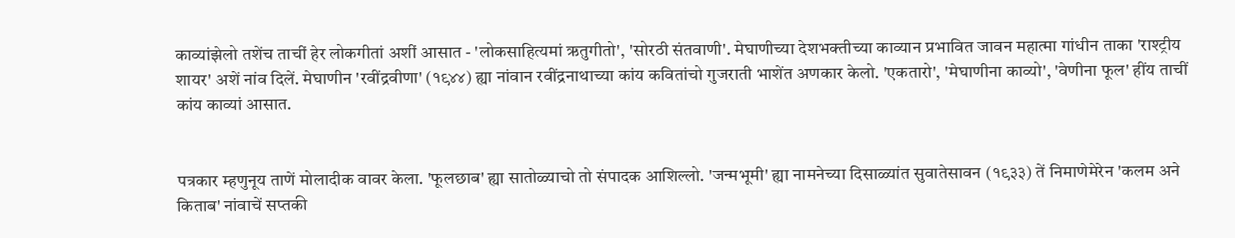काव्यांझेलो तशेंच ताचीं हेर लोकगीतां अशीं आसात - 'लोकसाहित्यमां ऋतुगीतो', 'सोरठी संतवाणी'. मेघाणीच्या देशभक्तीच्या काव्यान प्रभावित जावन महात्मा गांधीन ताका 'राश्ट्रीय शायर' अशें नांव दिलें. मेघाणीन 'रवींद्रवीणा' (१९४४) ह्या नांवान रवींद्रनाथाच्या कांय कवितांचो गुजराती भाशेंत अणकार केलो. 'एकतारो', 'मेघाणीना काव्यो', 'वेणीना फूल' हींय ताचीं कांय काव्यां आसात.


पत्रकार म्हणुनूय ताणें मोलादीक वावर केला. 'फूलछाब' ह्या सातोळ्याचो तो संपादक आशिल्लो. 'जन्मभूमी' ह्या नामनेच्या दिसाळ्यांत सुवातेसावन (१९३३) तें निमाणेमेरेन 'कलम अने किताब' नांवाचें सप्तकी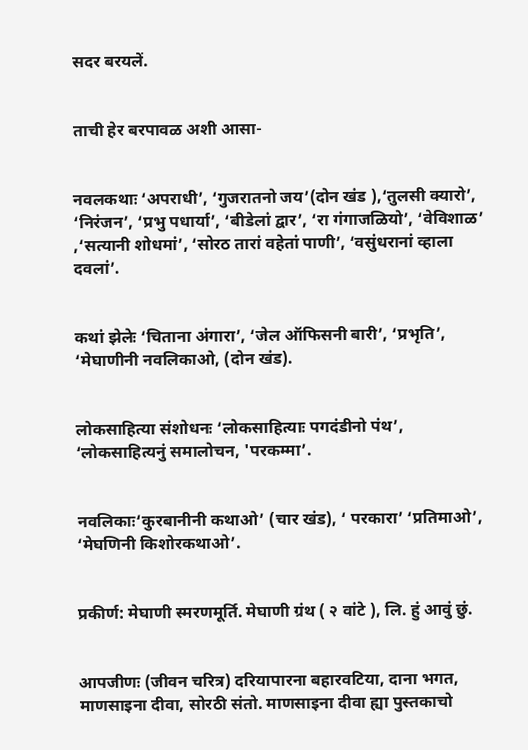सदर बरयलें.


ताची हेर बरपावळ अशी आसा-


नवलकथाः ‘अपराधी’, ‘गुजरातनो जय’(दोन खंड ),‘तुलसी क्यारो’, ‘निरंजन’, ‘प्रभु पधार्या’, ‘बीडेलां द्वार’, ‘रा गंगाजळियो’, ‘वेविशाळ’ ,‘सत्यानी शोधमां’, ‘सोरठ तारां वहेतां पाणी’, ‘वसुंधरानां व्हाला दवलां’.


कथां झेलेः ‘चिताना अंगारा’, ‘जेल ऑफिसनी बारी’, ‘प्रभृति’, ‘मेघाणीनी नवलिकाओ, (दोन खंड).


लोकसाहित्या संशोधनः ‘लोकसाहित्याः पगदंडीनो पंथ’, ‘लोकसाहित्यनुं समालोचन, 'परकम्मा’.


नवलिकाः‘कुरबानीनी कथाओ’ (चार खंड), ‘ परकारा’ ‘प्रतिमाओ’, ‘मेघणिनी किशोरकथाओ’.


प्रकीर्ण: मेघाणी स्मरणमूर्ति. मेघाणी ग्रंथ ( २ वांटे ), लि. हुं आवुं छुं.


आपजीणः (जीवन चरित्र) दरियापारना बहारवटिया, दाना भगत, माणसाइना दीवा, सोरठी संतो. माणसाइना दीवा ह्या पुस्तकाचो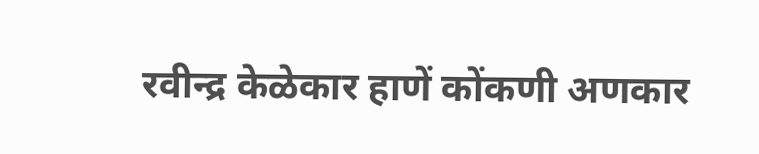रवीन्द्र केळेकार हाणें कोंकणी अणकार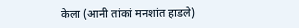केला (आनी तांकां मनशांत हाडले)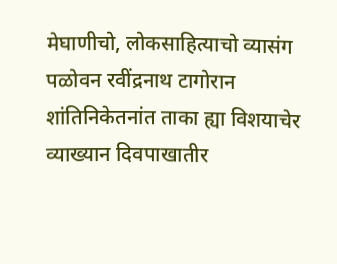मेघाणीचो, लोकसाहित्याचो व्यासंग पळोवन रवींद्रनाथ टागोरान शांतिनिकेतनांत ताका ह्या विशयाचेर व्याख्यान दिवपाखातीर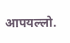आपयल्लो.